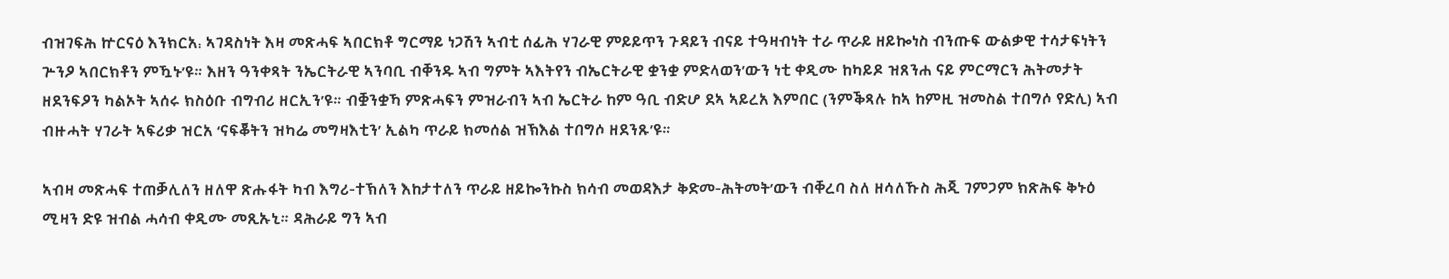ብዝገፍሕ ኵርናዕ እንክርአ᎓ ኣገዳስነት እዛ መጽሓፍ ኣበርክቶ ግርማይ ነጋሽን ኣብቲ ሰፊሕ ሃገራዊ ምይይጥን ጉዳይን ብናይ ተዓዛብነት ተራ ጥራይ ዘይኰነስ ብንጡፍ ውልቃዊ ተሳታፍነትን ጕንዖ ኣበርክቶን ምዃኑ’ዩ። እዘን ዓንቀጻት ንኤርትራዊ ኣንባቢ ብቐንዱ ኣብ ግምት ኣእትየን ብኤርትራዊ ቋንቋ ምድላወን’ውን ነቲ ቀዲሙ ከካይዶ ዝጸንሐ ናይ ምርማርን ሕትመታት ዘደንፍዖን ካልኦት ኣሰሩ ክስዕቡ ብግብሪ ዘርኢን’ዩ። ብቛንቋኻ ምጽሓፍን ምዝራብን ኣብ ኤርትራ ከም ዓቢ ብድሆ ደኣ ኣይረአ እምበር (ንምቕጻሉ ከኣ ከምዚ ዝመስል ተበግሶ የድሊ) ኣብ ብዙሓት ሃገራት ኣፍሪቃ ዝርአ ‘ናፍቖትን ዝካሬ መግዛእቲን’ ኢልካ ጥራይ ክመሰል ዝኽእል ተበግሶ ዘደንጹ’ዩ።

ኣብዛ መጽሓፍ ተጠቓሊለን ዘለዋ ጽሑፋት ካብ እግሪ-ተኽለን እከታተለን ጥራይ ዘይኰንኩስ ክሳብ መወዳእታ ቅድመ-ሕትመት’ውን ብቐረባ ስለ ዘሳለኹስ ሕጂ ገምጋም ክጽሕፍ ቅኑዕ ሚዛን ድዩ ዝብል ሓሳብ ቀዲሙ መጺኡኒ። ዳሕራይ ግን ኣብ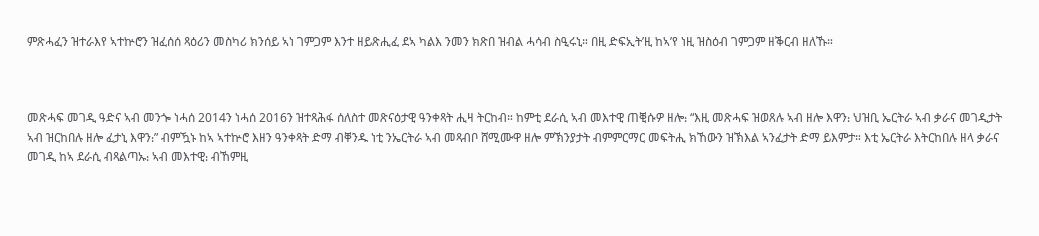ምጽሓፈን ዝተራእየ ኣተኵሮን ዝፈሰሰ ጻዕሪን መስካሪ ክንሰይ ኣነ ገምጋም እንተ ዘይጽሒፈ ደኣ ካልእ ንመን ክጽበ ዝብል ሓሳብ ስዒሩኒ። በዚ ድፍኢት’ዚ ከኣ’የ ነዚ ዝስዕብ ገምጋም ዘቕርብ ዘለኹ።



መጽሓፍ መገዲ ዓድና ኣብ መንጐ ነሓሰ 2014ን ነሓሰ 2016ን ዝተጻሕፋ ሰለስተ መጽናዕታዊ ዓንቀጻት ሒዛ ትርከብ። ከምቲ ደራሲ ኣብ መእተዊ ጠቒሱዎ ዘሎ᎓ “እዚ መጽሓፍ ዝወጸሉ ኣብ ዘሎ እዋን᎓ ህዝቢ ኤርትራ ኣብ ቃራና መገዲታት ኣብ ዝርከበሉ ዘሎ ፈታኒ እዋን᎓” ብምዃኑ ከኣ ኣተኵሮ እዘን ዓንቀጻት ድማ ብቐንዱ ነቲ ንኤርትራ ኣብ መጻብቦ ሸሚሙዋ ዘሎ ምኽንያታት ብምምርማር መፍትሒ ክኸውን ዝኽእል ኣንፈታት ድማ ይእምታ። እቲ ኤርትራ እትርከበሉ ዘላ ቃራና መገዲ ከኣ ደራሲ ብጻልጣኡ᎓ ኣብ መእተዊ᎓ ብኸምዚ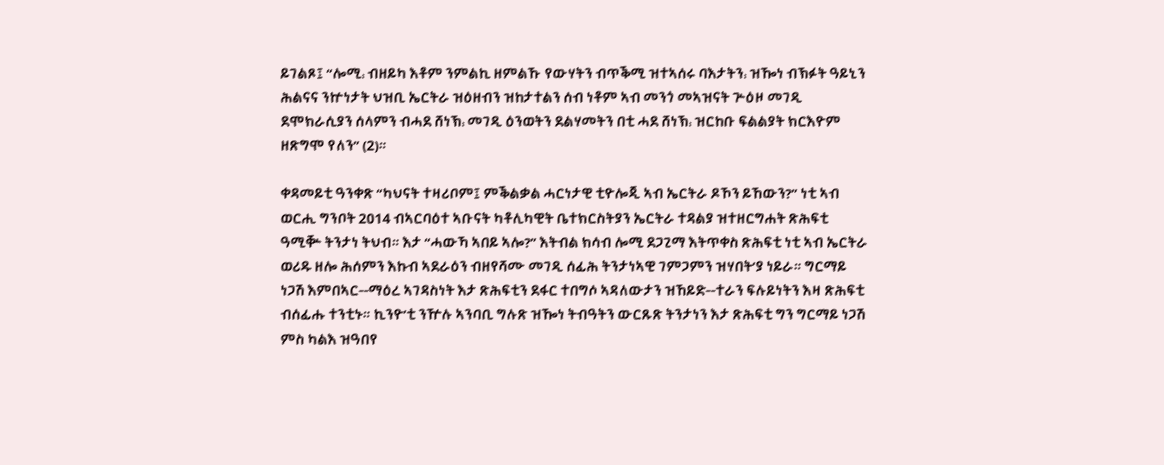ይገልጾ፤ “ሎሚ᎓ ብዘይካ እቶም ንምልኪ ዘምልኹ የውሃትን ብጥቕሚ ዝተኣሰሩ ባእታትን᎓ ዝዀነ ብኽፉት ዓይኒን ሕልናና ንኵነታት ህዝቢ ኤርትራ ዝዕዘብን ዝከታተልን ሰብ ነቶም ኣብ መንጎ መኣዝናት ጕዕዞ መገዲ ደሞክራሲያን ሰላምን ብሓደ ሸነኽ᎓ መገዲ ዕንወትን ደልሃመትን በቲ ሓደ ሸነኽ᎓ ዝርከቡ ፍልልያት ክርእዮም ዘጽግሞ የለን” (2)።

ቀዳመይቲ ዓንቀጽ “ካህናት ተዛሪቦም፤ ምቕልቃል ሓርነታዊ ቲዮሎጂ ኣብ ኤርትራ ዶኾን ይኸውን?” ነቲ ኣብ ወርሒ ግንቦት 2014 ብኣርባዕተ ኣቡናት ካቶሊካዊት ቤተክርስትያን ኤርትራ ተዳልያ ዝተዘርግሐት ጽሕፍቲ ዓሚቝ ትንታነ ትህብ። እታ “ሓውኻ ኣበይ ኣሎ?” እትብል ክሳብ ሎሚ ደጋጊማ እትጥቀስ ጽሕፍቲ ነቲ ኣብ ኤርትራ ወሪዱ ዘሎ ሕሰምን እኩብ ኣደራዕን ብዘየሻሙ መገዲ ሰፊሕ ትንታነኣዊ ገምጋምን ዝሃበት’ያ ነይራ። ግርማይ ነጋሽ እምበኣር--ማዕረ ኣገዳስነት እታ ጽሕፍቲን ደፋር ተበግሶ ኣዳለውታን ዝኸይድ--ተራን ፍሉይነትን እዛ ጽሕፍቲ ብሰፊሑ ተንቲኑ። ኪንዮ’ቲ ንዅሉ ኣንባቢ ግሉጽ ዝዀነ ትብዓትን ውርጹጽ ትንታነን እታ ጽሕፍቲ ግን ግርማይ ነጋሽ ምስ ካልእ ዝዓበየ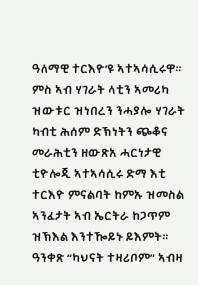ዓለማዊ ተርእዮ’ዩ ኣተኣሳሲሩዋ። ምስ ኣብ ሃገራት ላቲን ኣመሪካ ዝውቱር ዝነበረን ንሓያሎ ሃገራት ካብቲ ሕሰም ድኽነትን ጭቆና መራሕቲን ዘውጽአ ሓርነታዊ ቲዮሎጂ ኣተኣሳሲሩ ድማ እቲ ተርእዮ ምናልባት ከምኡ ዝመስል ኣንፈታት ኣብ ኤርትራ ከጋጥም ዝኽእል እንተዀይኑ ይእምት። ዓንቀጽ “ካህናት ተዛሪቦም” ኣብዛ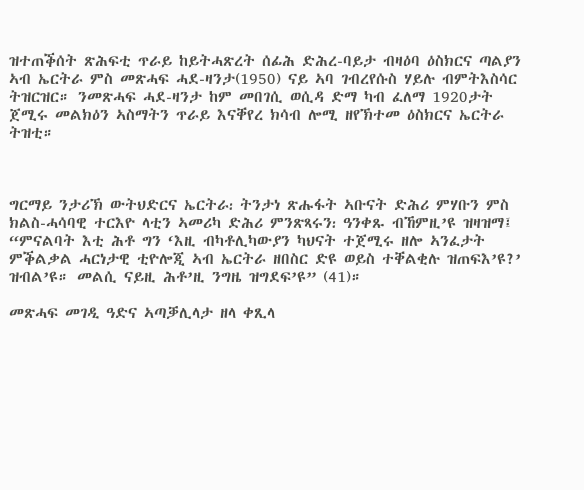ዝተጠቕሰት ጽሕፍቲ ጥራይ ከይትሓጽረት ሰፊሕ ድሕረ-ባይታ ብዛዕባ ዕስክርና ጣልያን ኣብ ኤርትራ ምስ መጽሓፍ ሓደ-ዛንታ(1950) ናይ ኣባ ገብረየሱስ ሃይሉ ብምትእስሳር ትዝርዝር። ንመጽሓፍ ሓደ-ዛንታ ከም መበገሲ ወሲዳ ድማ ካብ ፈለማ 1920ታት ጀሚሩ መልክዕን ኣስማትን ጥራይ እናቐየረ ክሳብ ሎሚ ዘየኽተመ ዕስክርና ኤርትራ ትዝቲ።



ግርማይ ንታሪኽ ውትህድርና ኤርትራ᎓ ትንታነ ጽሑፋት ኣቡናት ድሕሪ ምሃቡን ምስ ክልስ-ሓሳባዊ ተርእዮ ላቲን ኣመሪካ ድሕሪ ምንጽጻሩን᎓ ዓንቀጹ ብኸምዚ’ዩ ዝዛዝማ፤ “ምናልባት እቲ ሕቶ ግን ‘እዚ ብካቶሊካውያን ካህናት ተጀሚሩ ዘሎ ኣንፈታት ምቕልቃል ሓርነታዊ ቲዮሎጂ ኣብ ኤርትራ ዘበስር ድዩ ወይስ ተቐልቂሉ ዝጠፍእ’ዩ?’ ዝብል’ዩ። መልሲ ናይዚ ሕቶ’ዚ ንግዜ ዝግደፍ’ዩ” (41)።

መጽሓፍ መገዲ ዓድና ኣጣቓሊላታ ዘላ ቀጺላ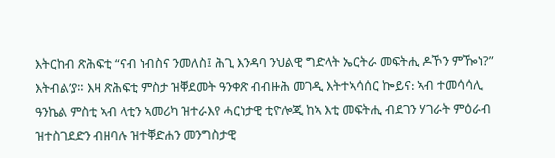እትርከብ ጽሕፍቲ “ናብ ነብስና ንመለስ፤ ሕጊ እንዳባ ንህልዊ ግድላት ኤርትራ መፍትሒ ዶኾን ምዀነ?” እትብል’ያ። እዛ ጽሕፍቲ ምስታ ዝቐደመት ዓንቀጽ ብብዙሕ መገዲ እትተኣሳሰር ኰይና᎓ ኣብ ተመሳሳሊ ዓንኬል ምስቲ ኣብ ላቲን ኣመሪካ ዝተራእየ ሓርነታዊ ቲዮሎጂ ከኣ እቲ መፍትሒ ብደገን ሃገራት ምዕራብ ዝተስገደድን ብዘባሉ ዝተቐድሐን መንግስታዊ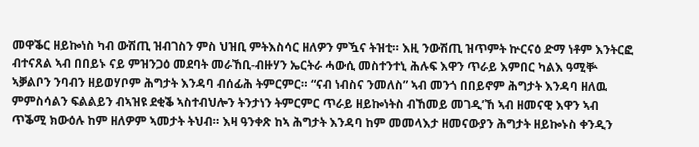መዋቕር ዘይኰነስ ካብ ውሽጢ ዝብገስን ምስ ህዝቢ ምትእስሳር ዘለዎን ምዃና ትዝቲ። እዚ ንውሽጢ ዝጥምት ኵርናዕ ድማ ነቶም እንትርፎ ብተናጸል ኣብ በበይኑ ናይ ምዝንጋዕ መደባት መራኸቢ-ብዙሃን ኤርትራ ሓውሲ መስተንተኒ ሕሉፍ እዋን ጥራይ እምበር ካልእ ዓሚቝ ኣቓልቦን ንባብን ዘይወሃቦም ሕግታት እንዳባ ብሰፊሕ ትምርምር። “ናብ ነብስና ንመለስ” ኣብ መንጎ በበይኖም ሕግታት እንዳባ ዘለዉ ምምስሳልን ፍልልይን ብኣዝዩ ደቂቕ ኣስተብህሎን ትንታነን ትምርምር ጥራይ ዘይኰነትስ ብኸመይ መገዲ’ኸ ኣብ ዘመናዊ እዋን ኣብ ጥቕሚ ክውዕሉ ከም ዘለዎም ኣመታት ትህብ። እዛ ዓንቀጽ ከኣ ሕግታት እንዳባ ከም መመላእታ ዘመናውያን ሕግታት ዘይኰኑስ ቀንዲን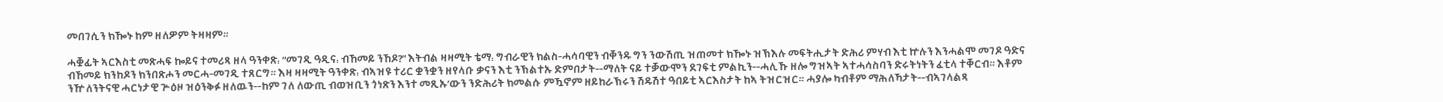መበገሲን ክዀኑ ከም ዘለዎም ትዛዛም።

ሓቛፊት ኣርእስቲ መጽሓፍ ኰይና ተመሪጻ ዘላ ዓንቀጽ᎓ “መገዲ ዓዲና᎓ ብኸመይ ንኸዶ?” እትብል ዛዛሚት ቴማ᎓ ግብራዊን ክልስ-ሓሳባዊን ብቐንዱ ግን ንውሽጢ ዝጠመተ ክዀኑ ዝኽእሉ መፍትሒታት ድሕሪ ምሃብ እቲ ኵሉን እንሓልሞ መገዶ ዓድና ብኸመይ ክንከዶን ክንበጽሖን መርሓ-መገዲ ተጸርግ። እዛ ዛዛሚት ዓንቀጽ᎓ ብኣዝዩ ተሪር ቋንቋን ዘየላቡ ቃናን እቲ ንኽልተኡ ድምበታት--ማለት ናይ ተቓውሞን ደገፍቲ ምልኪን--ሓሊኹ ዘሎ ግዝኣት ኣተሓሳስባን ድሩትነትን ፈቲላ ተቐርብ። እቶም ንዅለንትናዊ ሓርነታዊ ጕዕዞ ዝዕንቅፉ ዘለዉን--ከም ገለ ለውጢ ብወዝቢን ጎነጽን እንተ መጺኡ’ውን ንድሕሪት ክመልሱ ምዃኖም ዘይከራኽሩን ሽዱሽተ ዓበይቲ ኣርእስታት ከኣ ትዝርዝር። ሓያሎ ካብቶም ማሕለኻታት--ብኣገላልጻ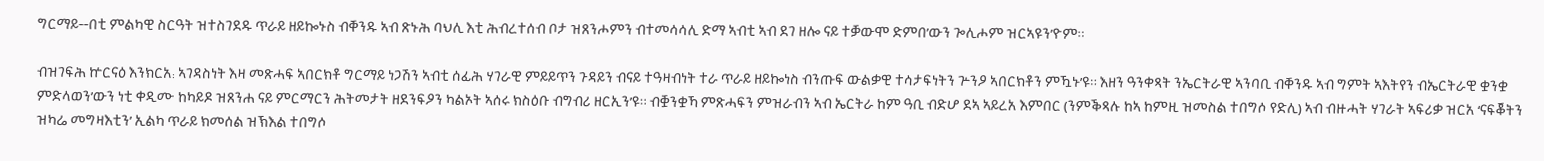ግርማይ--በቲ ምልካዊ ስርዓት ዝተስገደዱ ጥራይ ዘይኰኑስ ብቐንዱ ኣብ ጽኑሕ ባህሊ እቲ ሕብረተሰብ ቦታ ዝጸንሖምን ብተመሳሳሊ ድማ ኣብቲ ኣብ ደገ ዘሎ ናይ ተቓውሞ ድምበ’ውን ጐሊሖም ዝርኣዩን’ዮም።

ብዝገፍሕ ኵርናዕ እንክርአ᎓ ኣገዳስነት እዛ መጽሓፍ ኣበርክቶ ግርማይ ነጋሽን ኣብቲ ሰፊሕ ሃገራዊ ምይይጥን ጉዳይን ብናይ ተዓዛብነት ተራ ጥራይ ዘይኰነስ ብንጡፍ ውልቃዊ ተሳታፍነትን ጕንዖ ኣበርክቶን ምዃኑ’ዩ። እዘን ዓንቀጻት ንኤርትራዊ ኣንባቢ ብቐንዱ ኣብ ግምት ኣእትየን ብኤርትራዊ ቋንቋ ምድላወን’ውን ነቲ ቀዲሙ ከካይዶ ዝጸንሐ ናይ ምርማርን ሕትመታት ዘደንፍዖን ካልኦት ኣሰሩ ክስዕቡ ብግብሪ ዘርኢን’ዩ። ብቛንቋኻ ምጽሓፍን ምዝራብን ኣብ ኤርትራ ከም ዓቢ ብድሆ ደኣ ኣይረአ እምበር (ንምቕጻሉ ከኣ ከምዚ ዝመስል ተበግሶ የድሊ) ኣብ ብዙሓት ሃገራት ኣፍሪቃ ዝርአ ‘ናፍቖትን ዝካሬ መግዛእቲን’ ኢልካ ጥራይ ክመሰል ዝኽእል ተበግሶ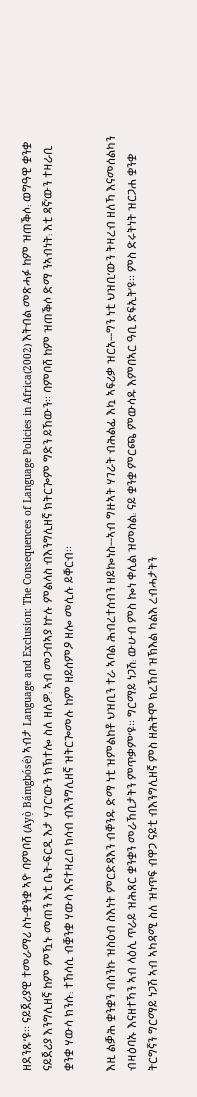ዘደንጹ’ዩ። ናይጀሪያዊ ተመራማሪ ስነ-ቋንቋ ኣዮ ባምቦሸ (Ayọ̀ Bámgbósé) ኣብታ Language and Exclusion: The Consequences of Language Policies in Africa(2002) እትብል መጽሓፉ ከም ዝጠቕሶ᎓ ወግዓዊ ቋንቋ ናይጀሪያ እንግሊዘኛ ከም ምዃኑ መጠን እቲ ቤት-ፍርዲ እታ ሃገር’ውን ክኽተሎ ስለ ዘለዎ᎓ ኣብ መጋብኣያ ኵሉ ምልላስ ብእንግሊዘኛ ክትርጐም ግድን ይኸውን። ባምቦሸ ከም ዝጠቕሶ ድማ ንኣብነት᎓ እቲ ዳኛ’ውን ተዛራቢ ቋንቋ ሃውሳ ክንሱ᎓ ተኸሳሲ ብቛንቋ ሃውሳ እናተዛረቦ ክሳብ ብእንግሊዘኛ ዝትርጐመሉ ከም ዘይሰምዖ ዘሎ መሲሉ ይቐርብ።

እዚ ልቓሕ ቋንቋን ብሰንኩ ዝስዕብ ስእነት ምርድዳእን ብቐንዱ ድማ ነቲ ዝምልከቶ ህዝቢን ተራ ኣባል ሕብረተሰብን ዘይኰነስ--ኣብ ግዙኣት ሃገራት ብሕልፊ እኳ ኣፍሪቃ ዝርአ--ግን ነቲ ህዝቢ’ውን ትዛረብ ዘለኻ እናመሰልካን ብዛዕባኡ እናዘተኻን ኣብ ላዕሊ ጥራይ ዝሕጸር ቋንቋን መራኸቢታትን ምጥቃም’ዩ። ግርማይ ነጋሽ᎓ ውሁብ ምስ ኰነ ቀሊል ዝመስል᎓ ናይ ቋንቋ ምርጫ ምውሳዱ እምበኣር ዓቢ ድፍኢት’ዩ። ምስ ድሩትነት ዝርጋሐ ቋንቋ ትርግኛን ግርማይ ነጋሽ ኣብ ኣካዳሚ ስለ ዝነጥፍ ብዋጋ ናይቲ ብእንግሊዘኛ ምስ ዘሕትሞ ክረኸቦ ዝኽእል ካልእ ረብሓታትን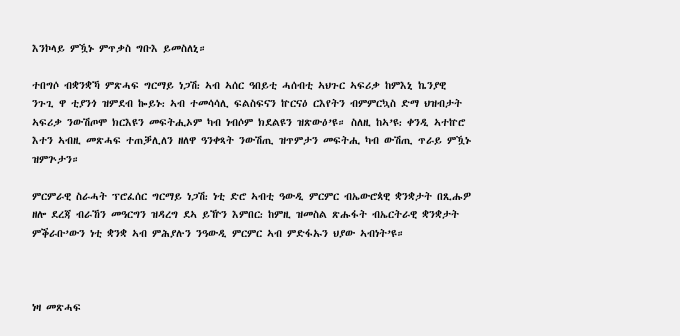እንኮላይ ምዃኑ ምጥቃስ ግቡእ ይመስለኒ።

ተበግሶ ብቋንቋኻ ምጽሓፍ ግርማይ ነጋሽ᎓ ኣብ ኣሰር ዓበይቲ ሓሰብቲ ኣህጉር ኣፍሪቃ ከምእኒ ኬንያዊ ንጉጊ ዋ ቲያንጎ ዝምደብ ኰይኑ᎓ ኣብ ተመሳሳሊ ፍልስፍናን ኵርናዕ ርእየትን ብምምርኳስ ድማ ህዝብታት ኣፍሪቃ ንውሽጦሞ ክርእዩን መፍትሒኦም ካብ ነብሶም ክደልዩን ዝጽውዕ’ዩ። ስለዚ ከኣ’ዩ᎓ ቀንዲ ኣተኵሮ እተን ኣብዚ መጽሓፍ ተጠቓሊለን ዘለዋ ዓንቀጻት ንውሽጢ ዝጥምታን መፍትሒ ካብ ውሽጢ ጥራይ ምዃኑ ዝምጕታን።

ምርምራዊ ስራሓት ፕሮፈሰር ግርማይ ነጋሽ᎓ ነቲ ድሮ ኣብቲ ዓውዲ ምርምር ብኤውሮጳዊ ቋንቋታት በጺሑዎ ዘሎ ደረጃ ብራኸን መዓርግን ዝዳረግ ደኣ ይዅን እምበር᎓ ከምዚ ዝመስል ጽሑፋት ብኤርትራዊ ቋንቋታት ምቕራቡ’ውን ነቲ ቋንቋ ኣብ ምሕያሉን ንዓውዲ ምርምር ኣብ ምድፋኡን ህያው ኣብነት’ዩ።



ነዛ መጽሓፍ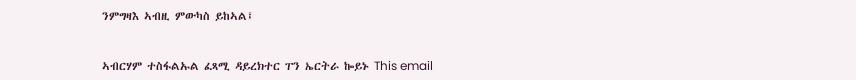ንምግዛእ ኣብዚ ምውካስ ይከኣል፤


ኣብርሃም ተስፋልኡል ፈጻሚ ዳይረክተር ፐን ኤርትራ ኰይኑ This email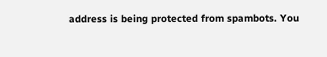address is being protected from spambots. You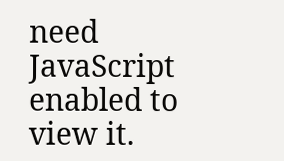need JavaScript enabled to view it.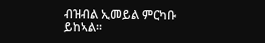ብዝብል ኢመይል ምርካቡ ይከኣል።